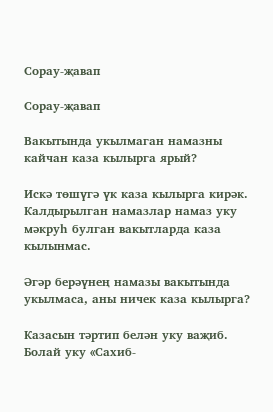Сорау-җавап

Сорау-җавап

Вакытында укылмаган намазны кайчан каза кылырга ярый?

Искә төшүгә үк каза кылырга кирәк. Калдырылган намазлар намаз уку мәкруһ булган вакытларда каза кылынмас.

Әгәр берәүнең намазы вакытында укылмаса, аны ничек каза кылырга?

Казасын тәртип белән уку ваҗиб. Болай уку «Сахиб-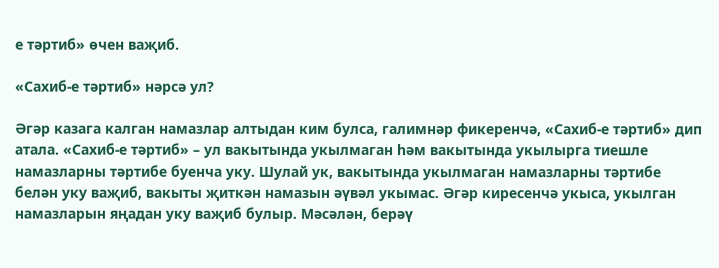е тәртиб» өчен ваҗиб.

«Сахиб-е тәртиб» нәрсә ул?

Әгәр казага калган намазлар алтыдан ким булса, галимнәр фикеренчә, «Сахиб-е тәртиб» дип атала. «Сахиб-е тәртиб» – ул вакытында укылмаган һәм вакытында укылырга тиешле намазларны тәртибе буенча уку. Шулай ук, вакытында укылмаган намазларны тәртибе белән уку ваҗиб, вакыты җиткән намазын әүвәл укымас. Әгәр киресенчә укыса, укылган намазларын яңадан уку ваҗиб булыр. Мәсәлән, берәү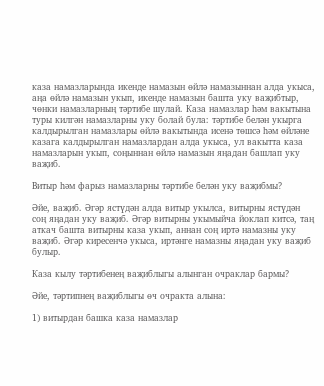каза намазларында икенде намазын өйлә намазыннан алда укыса, аңа өйлә намазын укып, икенде намазын башта уку ваҗибтыр, чөнки намазларның тәртибе шулай. Каза намазлар һәм вакытына туры килгән намазларны уку болай була: тәртибе белән укырга калдырылган намазлары өйлә вакытында исенә төшсә һәм өйләне казага калдырылган намазлардан алда укыса, ул вакытта каза намазларын укып, соңыннан өйлә намазын яңадан башлап уку ваҗиб.

Витыр һәм фарыз намазларны тәртибе белән уку ваҗибмы?

Әйе, ваҗиб. Әгәр ястүдән алда витыр укылса, витырны ястүдән соң яңадан уку ваҗиб. Әгәр витырны укымыйча йоклап китсә, таң аткач башта витырны каза укып, аннан соң иртә намазны уку ваҗиб. Әгәр киресенчә укыса, иртәнге намазны яңадан уку ваҗиб булыр.

Каза кылу тәртибенең ваҗиблыгы алынган очраклар бармы?

Әйе, тәртипнең ваҗиблыгы өч очракта алына:

1) витырдан башка каза намазлар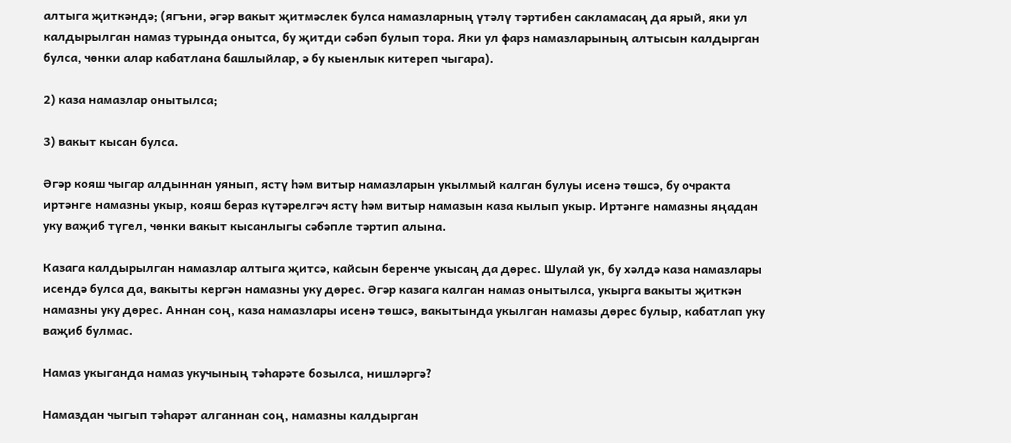алтыга җиткәндә; (ягъни, әгәр вакыт җитмәслек булса намазларның үтәлү тәртибен сакламасаң да ярый, яки ул калдырылган намаз турында онытса, бу җитди сәбәп булып тора. Яки ул фарз намазларының алтысын калдырган булса, чөнки алар кабатлана башлыйлар, ә бу кыенлык китереп чыгара).

2) каза намазлар онытылса;

3) вакыт кысан булса.

Әгәр кояш чыгар алдыннан уянып, ястү һәм витыр намазларын укылмый калган булуы исенә төшсә, бу очракта иртәнге намазны укыр, кояш бераз күтәрелгәч ястү һәм витыр намазын каза кылып укыр. Иртәнге намазны яңадан уку ваҗиб түгел, чөнки вакыт кысанлыгы сәбәпле тәртип алына.

Казага калдырылган намазлар алтыга җитсә, кайсын беренче укысаң да дөрес. Шулай ук, бу хәлдә каза намазлары исендә булса да, вакыты кергән намазны уку дөрес. Әгәр казага калган намаз онытылса, укырга вакыты җиткән намазны уку дөрес. Аннан соң, каза намазлары исенә төшсә, вакытында укылган намазы дөрес булыр, кабатлап уку ваҗиб булмас.

Намаз укыганда намаз укучының тәһарәте бозылса, нишләргә?

Намаздан чыгып тәһарәт алганнан соң, намазны калдырган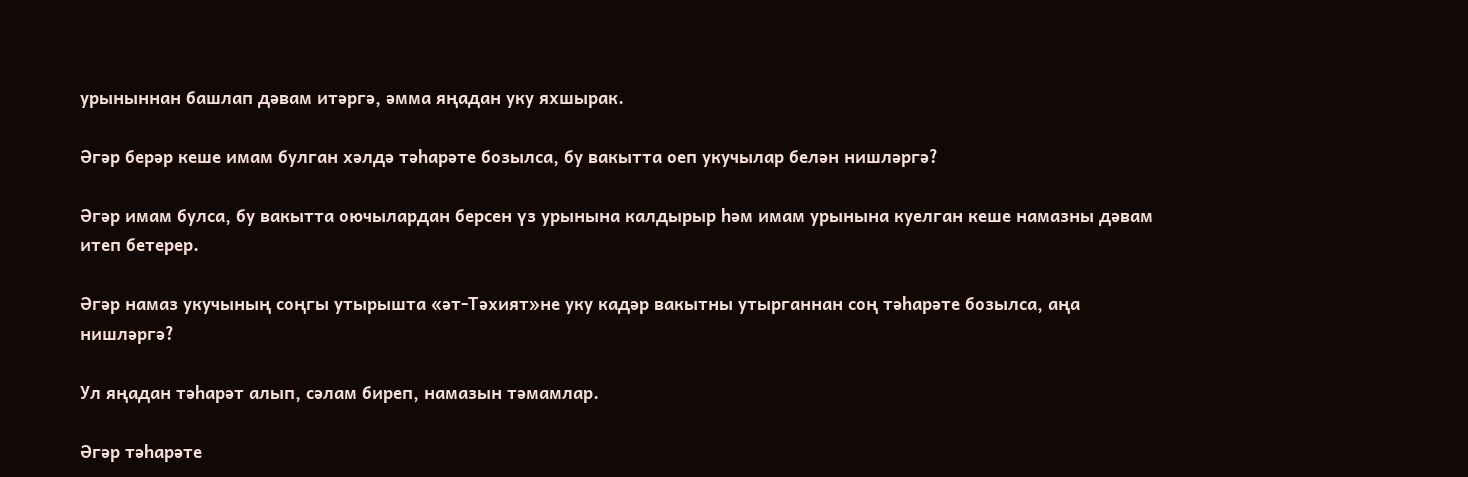урыныннан башлап дәвам итәргә, әмма яңадан уку яхшырак.

Әгәр берәр кеше имам булган хәлдә тәһарәте бозылса, бу вакытта оеп укучылар белән нишләргә?

Әгәр имам булса, бу вакытта оючылардан берсен үз урынына калдырыр һәм имам урынына куелган кеше намазны дәвам итеп бетерер.

Әгәр намаз укучының соңгы утырышта «әт-Тәхият»не уку кадәр вакытны утырганнан соң тәһарәте бозылса, аңа нишләргә?

Ул яңадан тәһарәт алып, сәлам биреп, намазын тәмамлар.

Әгәр тәһарәте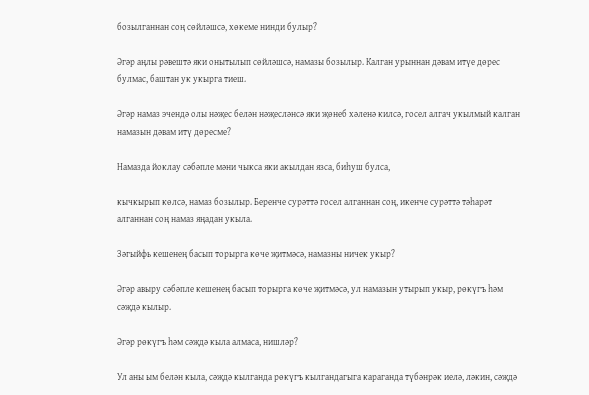бозылганнан соң сөйләшсә, хөкеме нинди булыр?

Әгәр аңлы рәвештә яки онытылып сөйләшсә, намазы бозылыр. Калган урыннан дәвам итүе дөрес булмас, баштан ук укырга тиеш.

Әгәр намаз эчендә олы нәҗес белән нәҗесләнсә яки җөнеб хәленә килсә, госел алгач укылмый калган намазын дәвам итү дөресме?

Намазда йоклау сәбәпле мәни чыкса яки акылдан язса, биһуш булса,

кычкырып көлсә, намаз бозылыр. Беренче сурәттә госел алганнан соң, икенче сурәттә тәһарәт алганнан соң намаз яңадан укыла.

Зәгыйфь кешенең басып торырга көче җитмәсә, намазны ничек укыр?

Әгәр авыру сәбәпле кешенең басып торырга көче җитмәсә, ул намазын утырып укыр, рөкүгъ һәм сәҗдә кылыр.

Әгәр рөкүгъ һәм сәҗдә кыла алмаса, нишләр?

Ул аны ым белән кыла, сәҗдә кылганда рөкүгъ кылгандагыга караганда түбәнрәк иелә, ләкин, сәҗдә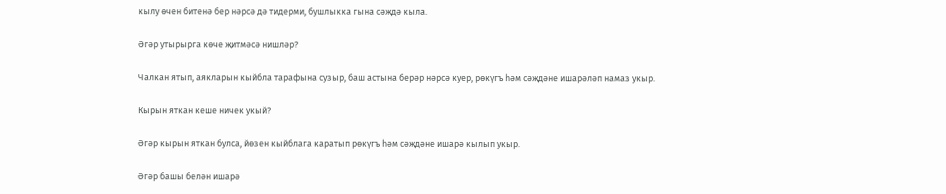кылу өчен битенә бер нәрсә дә тидерми, бушлыкка гына сәҗдә кыла.

Әгәр утырырга көче җитмәсә нишләр?

Чалкан ятып, аякларын кыйбла тарафына сузыр, баш астына берәр нәрсә куер, рөкүгъ һәм сәҗдәне ишарәләп намаз укыр.

Кырын яткан кеше ничек укый?

Әгәр кырын яткан булса, йөзен кыйблага каратып рөкүгъ һәм сәҗдәне ишарә кылып укыр.

Әгәр башы белән ишарә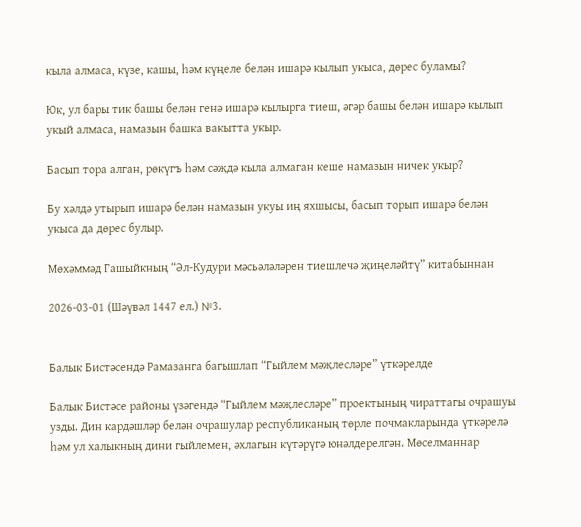кыла алмаса, күзе, кашы, һәм күңеле белән ишарә кылып укыса, дөрес буламы?

Юк, ул бары тик башы белән генә ишарә кылырга тиеш, әгәр башы белән ишарә кылып укый алмаса, намазын башка вакытта укыр.

Басып тора алган, рөкүгъ һәм сәҗдә кыла алмаган кеше намазын ничек укыр?

Бу хәлдә утырып ишарә белән намазын укуы иң яхшысы, басып торып ишарә белән укыса да дөрес булыр.

Мөхәммәд Гашыйкның “Әл-Кудури мәсьәләләрен тиешлечә җиңеләйтү” китабыннан

2026-03-01 (Шәүвәл 1447 ел.) №3.


Балык Бистәсендә Рамазанга багышлап “Гыйлем мәҗлесләре” үткәрелде

Балык Бистәсе районы үзәгендә “Гыйлем мәҗлесләре” проектының чираттагы очрашуы узды. Дин кардәшләр белән очрашулар республиканың төрле почмакларында үткәрелә һәм ул халыкның дини гыйлемен, әхлагын күтәрүгә юнәлдерелгән. Мөселманнар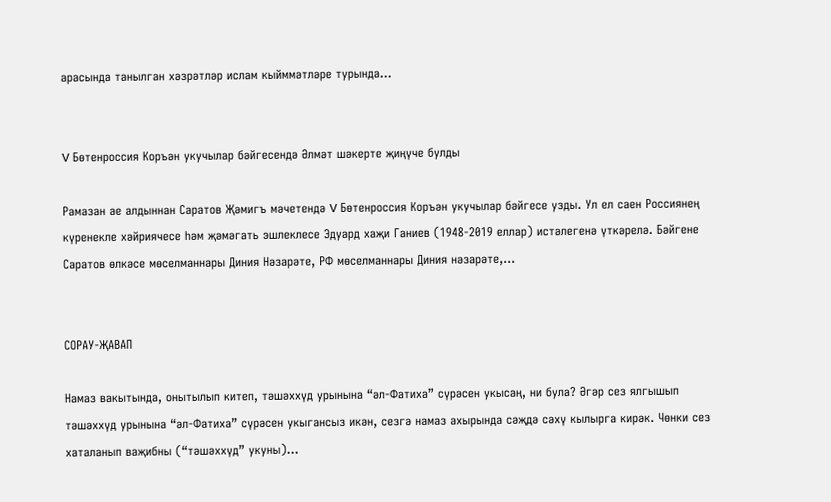арасында танылган хәзрәтләр ислам кыйммәтләре турында...


V Бөтенроссия Коръән укучылар бәйгесендә Әлмәт шәкерте җиңүче булды

Рамазан ае алдыннан Саратов Җәмигъ мәчетендә V Бөтенроссия Коръән укучылар бәйгесе узды. Ул ел саен Россиянең күренекле хәйриячесе һәм җәмәгать эшлеклесе Эдуард хаҗи Ганиев (1948-2019 еллар) истәлегенә үткәрелә. Бәйгене Саратов өлкәсе мөселманнары Диния Нәзарәте, РФ мөселманнары Диния нәзарәте,...


СОРАУ-ҖАВАП

Намаз вакытында, онытылып китеп, тәшәххүд урынына “әл-Фатиха” сүрәсен укысаң, ни була? Әгәр сез ялгышып тәшәххүд урынына “әл-Фатиха” сүрәсен укыгансыз икән, сезгә намаз ахырында сәҗдә сәхү кылырга кирәк. Чөнки сез хаталанып ваҗибны (“тәшәххүд” укуны)...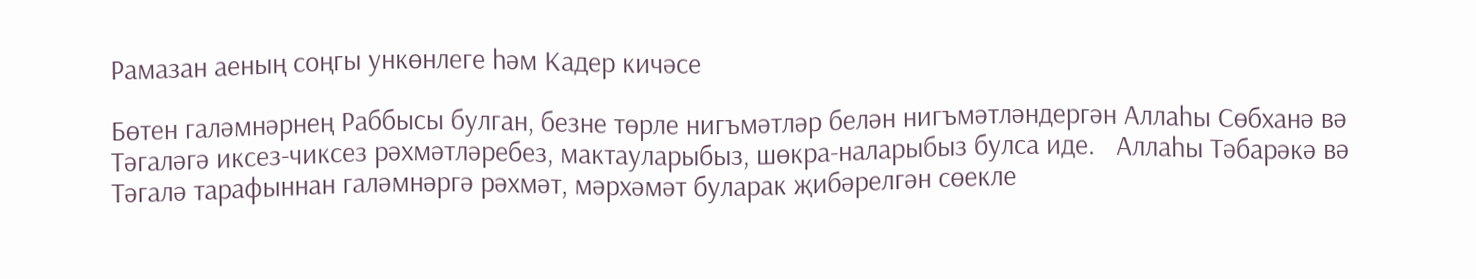Рамазан аеның соңгы ункөнлеге һәм Кадер кичәсе

Бөтен галәмнәрнең Раббысы булган, безне төрле нигъмәтләр белән нигъмәтләндергән Аллаһы Сөбханә вә Тәгаләгә иксез-чиксез рәхмәтләребез, мактауларыбыз, шөкра-наларыбыз булса иде.   Аллаһы Тәбарәкә вә Тәгалә тарафыннан галәмнәргә рәхмәт, мәрхәмәт буларак җибәрелгән сөекле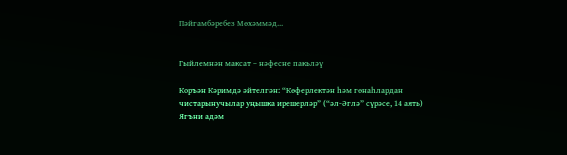Пәйгамбәребез Мөхәммәд...


Гыйлемнән максат – нәфесне пакьләү

Коръән Кәримдә әйтелгән: “Көферлектән һәм гөнаһлардан чистарынучылар уңышка ирешерләр” (“әл-Әглә” сүрәсе, 14 аять)   Ягъни адәм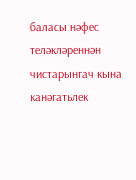баласы нәфес теләкләреннән чистарынгач кына канәгатьлек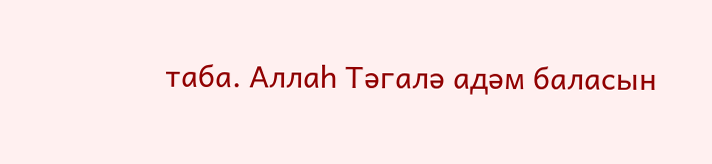таба. Аллаһ Тәгалә адәм баласын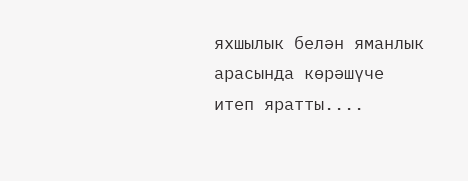яхшылык белән яманлык арасында көрәшүче итеп яратты....